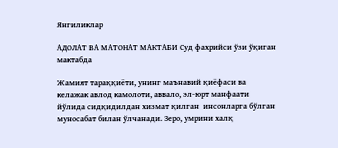Янгиликлар

АДОЛАТ ВА МАТОНАТ МАКТАБИ Суд фахрийси ўзи ўқиган мактабда

Жамият тараққиёти, унинг маънавий қиёфаси ва келажак авлод камолоти, аввало, эл-юрт манфаати йўлида сидқидилдан хизмат қилган  инсонларга бўлган муносабат билан ўлчанади. Зеро, умрини халқ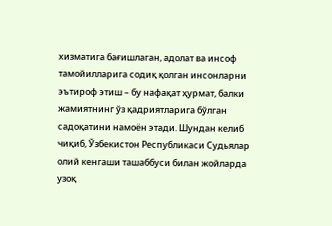хизматига бағишлаган, адолат ва инсоф тамойилларига содиқ қолган инсонларни эътироф этиш – бу нафақат ҳурмат, балки жамиятнинг ўз қадриятларига бўлган садоқатини намоён этади. Шундан келиб чиқиб, Ўзбекистон Республикаси Судьялар олий кенгаши ташаббуси билан жойларда узоқ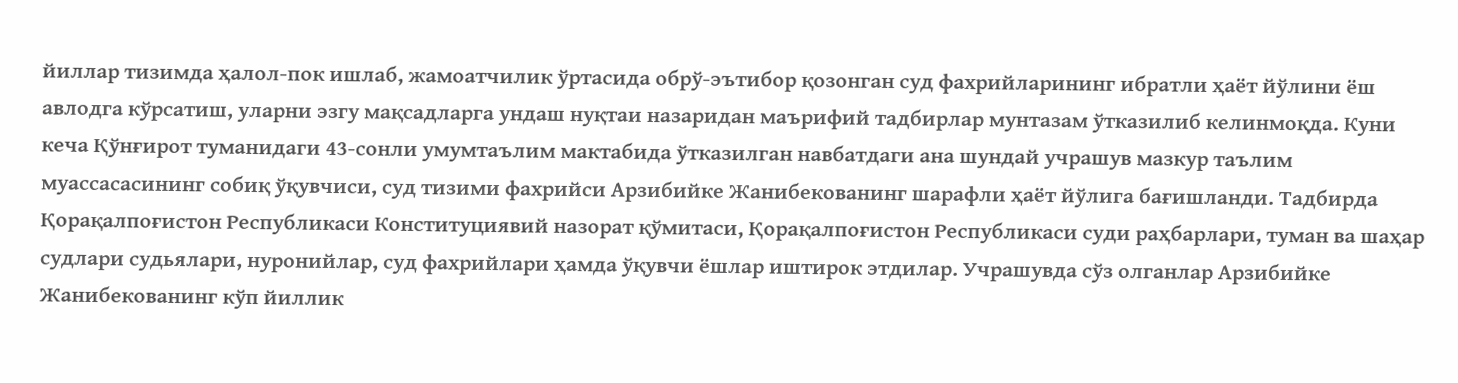йиллар тизимда ҳалол-пок ишлаб, жамоатчилик ўртасида обрў-эътибор қозонган суд фахрийларининг ибратли ҳаёт йўлини ёш авлодга кўрсатиш, уларни эзгу мақсадларга ундаш нуқтаи назаридан маърифий тадбирлар мунтазам ўтказилиб келинмоқда. Куни кеча Қўнғирот туманидаги 43-сонли умумтаълим мактабида ўтказилган навбатдаги ана шундай учрашув мазкур таълим муассасасининг собиқ ўқувчиси, суд тизими фахрийси Арзибийке Жанибекованинг шарафли ҳаёт йўлига бағишланди. Тадбирда Қорақалпоғистон Республикаси Конституциявий назорат қўмитаси, Қорақалпоғистон Республикаси суди раҳбарлари, туман ва шаҳар судлари судьялари, нуронийлар, суд фахрийлари ҳамда ўқувчи ёшлар иштирок этдилар. Учрашувда сўз олганлар Арзибийке Жанибекованинг кўп йиллик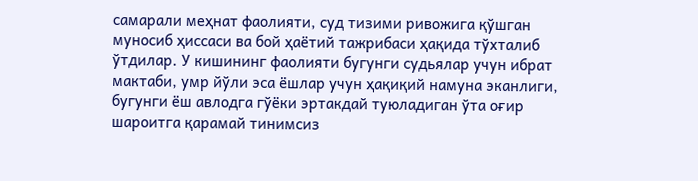самарали меҳнат фаолияти, суд тизими ривожига қўшган муносиб ҳиссаси ва бой ҳаётий тажрибаси ҳақида тўхталиб ўтдилар. У кишининг фаолияти бугунги судьялар учун ибрат мактаби, умр йўли эса ёшлар учун ҳақиқий намуна эканлиги, бугунги ёш авлодга гўёки эртакдай туюладиган ўта оғир шароитга қарамай тинимсиз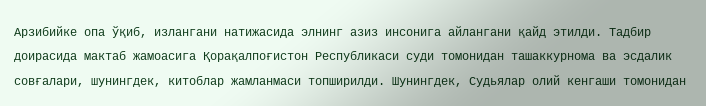Арзибийке опа ўқиб, излангани натижасида элнинг азиз инсонига айлангани қайд этилди. Тадбир доирасида мактаб жамоасига Қорақалпоғистон Республикаси суди томонидан ташаккурнома ва эсдалик совғалари, шунингдек, китоблар жамланмаси топширилди. Шунингдек, Судьялар олий кенгаши томонидан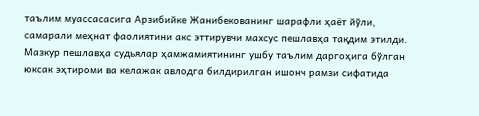таълим муассасасига Арзибийке Жанибекованинг шарафли ҳаёт йўли, самарали меҳнат фаолиятини акс эттирувчи махсус пешлавҳа тақдим этилди. Мазкур пешлавҳа судьялар ҳамжамиятининг ушбу таълим даргоҳига бўлган юксак эҳтироми ва келажак авлодга билдирилган ишонч рамзи сифатида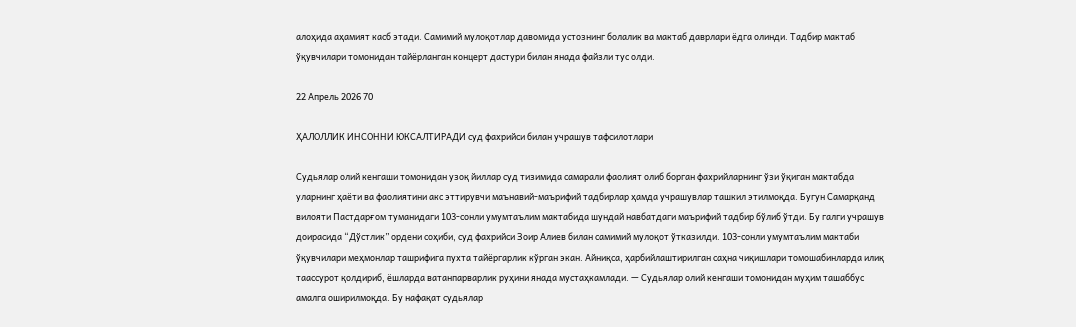алоҳида аҳамият касб этади. Самимий мулоқотлар давомида устознинг болалик ва мактаб даврлари ёдга олинди. Тадбир мактаб ўқувчилари томонидан тайёрланган концерт дастури билан янада файзли тус олди.

22 Апрель 2026 70

ҲАЛОЛЛИК ИНСОННИ ЮКСАЛТИРАДИ суд фахрийси билан учрашув тафсилотлари

Судьялар олий кенгаши томонидан узоқ йиллар суд тизимида самарали фаолият олиб борган фахрийларнинг ўзи ўқиган мактабда уларнинг ҳаёти ва фаолиятини акс эттирувчи маънавий-маърифий тадбирлар ҳамда учрашувлар ташкил этилмоқда. Бугун Самарқанд вилояти Пастдарғом туманидаги 103-сонли умумтаълим мактабида шундай навбатдаги маърифий тадбир бўлиб ўтди. Бу галги учрашув доирасида “Дўстлик” ордени соҳиби, суд фахрийси Зоир Алиев билан самимий мулоқот ўтказилди. 103-сонли умумтаълим мактаби ўқувчилари меҳмонлар ташрифига пухта тайёргарлик кўрган экан. Айниқса, ҳарбийлаштирилган саҳна чиқишлари томошабинларда илиқ таассурот қолдириб, ёшларда ватанпарварлик руҳини янада мустаҳкамлади. — Судьялар олий кенгаши томонидан муҳим ташаббус амалга оширилмоқда. Бу нафақат судьялар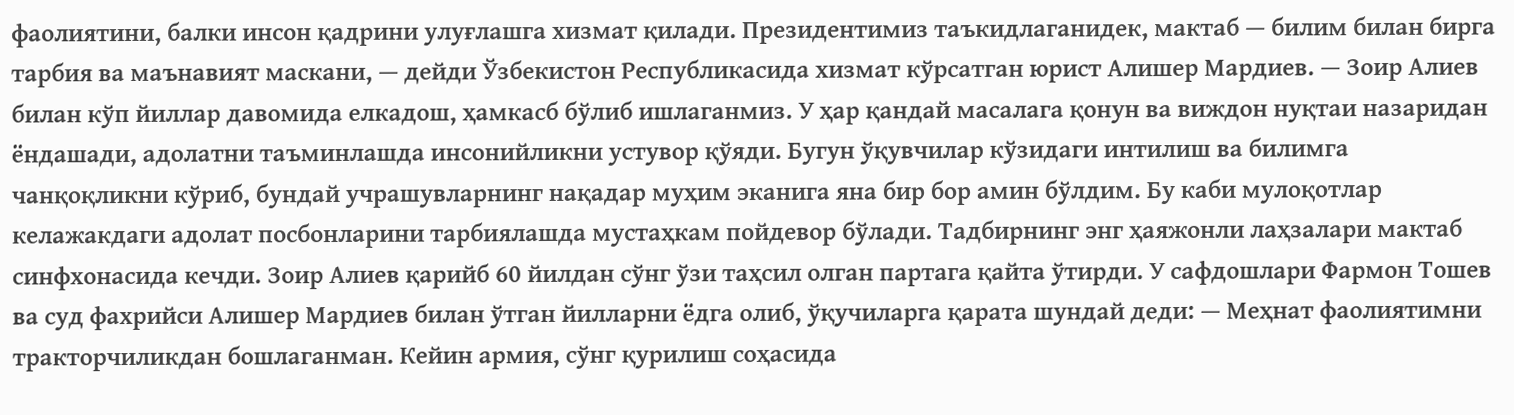фаолиятини, балки инсон қадрини улуғлашга хизмат қилади. Президентимиз таъкидлаганидек, мактаб — билим билан бирга тарбия ва маънавият маскани, — дейди Ўзбекистон Республикасида хизмат кўрсатган юрист Алишер Мардиев. — Зоир Алиев билан кўп йиллар давомида елкадош, ҳамкасб бўлиб ишлаганмиз. У ҳар қандай масалага қонун ва виждон нуқтаи назаридан ёндашади, адолатни таъминлашда инсонийликни устувор қўяди. Бугун ўқувчилар кўзидаги интилиш ва билимга чанқоқликни кўриб, бундай учрашувларнинг нақадар муҳим эканига яна бир бор амин бўлдим. Бу каби мулоқотлар келажакдаги адолат посбонларини тарбиялашда мустаҳкам пойдевор бўлади. Тадбирнинг энг ҳаяжонли лаҳзалари мактаб синфхонасида кечди. Зоир Алиев қарийб 60 йилдан сўнг ўзи таҳсил олган партага қайта ўтирди. У сафдошлари Фармон Тошев ва суд фахрийси Алишер Мардиев билан ўтган йилларни ёдга олиб, ўқучиларга қарата шундай деди: — Меҳнат фаолиятимни тракторчиликдан бошлаганман. Кейин армия, сўнг қурилиш соҳасида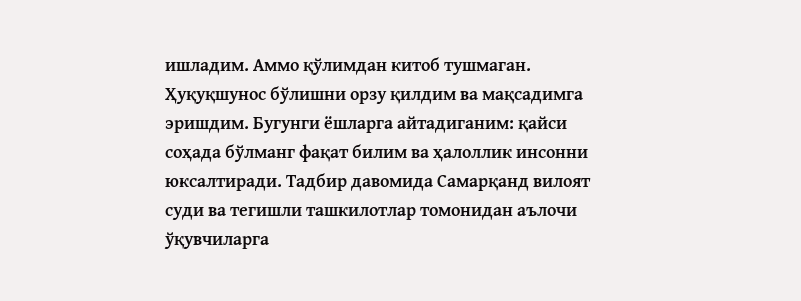ишладим. Аммо қўлимдан китоб тушмаган. Ҳуқуқшунос бўлишни орзу қилдим ва мақсадимга эришдим. Бугунги ёшларга айтадиганим: қайси соҳада бўлманг фақат билим ва ҳалоллик инсонни юксалтиради. Тадбир давомида Самарқанд вилоят суди ва тегишли ташкилотлар томонидан аълочи ўқувчиларга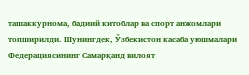ташаккурнома, бадиий китоблар ва спорт анжомлари топширилди. Шунингдек, Ўзбекистон касаба уюшмалари Федерациясининг Самарқанд вилоят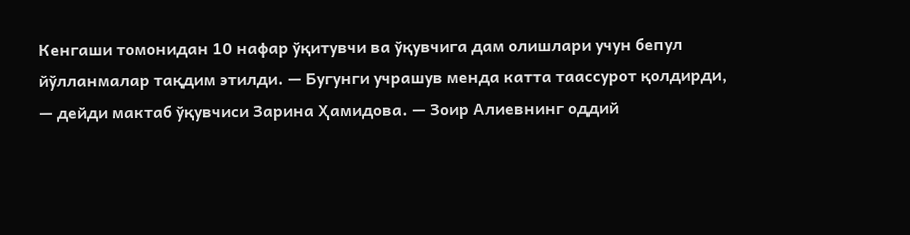Кенгаши томонидан 10 нафар ўқитувчи ва ўқувчига дам олишлари учун бепул йўлланмалар тақдим этилди. — Бугунги учрашув менда катта таассурот қолдирди, — дейди мактаб ўқувчиси Зарина Ҳамидова. — Зоир Алиевнинг оддий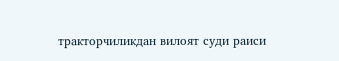тракторчиликдан вилоят суди раиси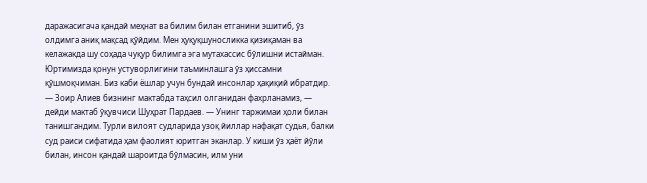даражасигача қандай меҳнат ва билим билан етганини эшитиб, ўз олдимга аниқ мақсад қўйдим. Мен ҳуқуқшуносликка қизиқаман ва келажакда шу соҳада чуқур билимга эга мутахассис бўлишни истайман. Юртимизда қонун устуворлигини таъминлашга ўз ҳиссамни қўшмоқчиман. Биз каби ёшлар учун бундай инсонлар ҳақиқий ибратдир. — Зоир Алиев бизнинг мактабда таҳсил олганидан фахрланамиз, — дейди мактаб ўқувчиси Шуҳрат Пардаев. — Унинг таржимаи ҳоли билан танишгандим. Турли вилоят судларида узоқ йиллар нафақат судья, балки суд раиси сифатида ҳам фаолият юритган эканлар. У киши ўз ҳаёт йўли билан, инсон қандай шароитда бўлмасин, илм уни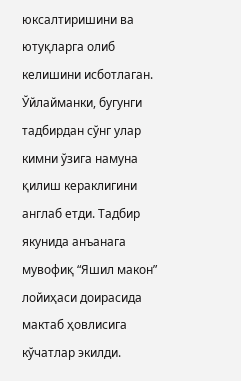юксалтиришини ва ютуқларга олиб келишини исботлаган. Ўйлайманки, бугунги тадбирдан сўнг улар кимни ўзига намуна қилиш кераклигини англаб етди. Тадбир якунида анъанага мувофиқ “Яшил макон” лойиҳаси доирасида мактаб ҳовлисига кўчатлар экилди.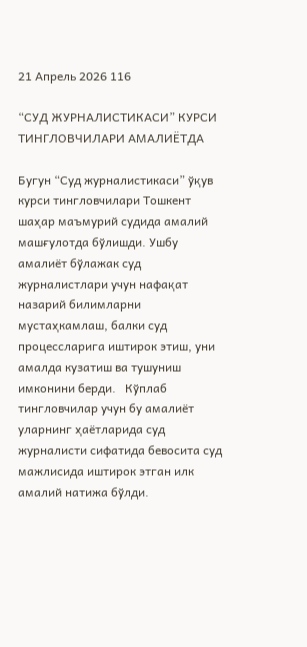21 Апрель 2026 116

“СУД ЖУРНАЛИСТИКАСИ” КУРСИ ТИНГЛОВЧИЛАРИ АМАЛИЁТДА

Бугун “Суд журналистикаси” ўқув курси тингловчилари Тошкент шаҳар маъмурий судида амалий машғулотда бўлишди. Ушбу амалиёт бўлажак суд журналистлари учун нафақат назарий билимларни мустаҳкамлаш, балки суд процессларига иштирок этиш, уни амалда кузатиш ва тушуниш имконини берди.   Кўплаб тингловчилар учун бу амалиёт уларнинг ҳаётларида суд журналисти сифатида бевосита суд мажлисида иштирок этган илк амалий натижа бўлди.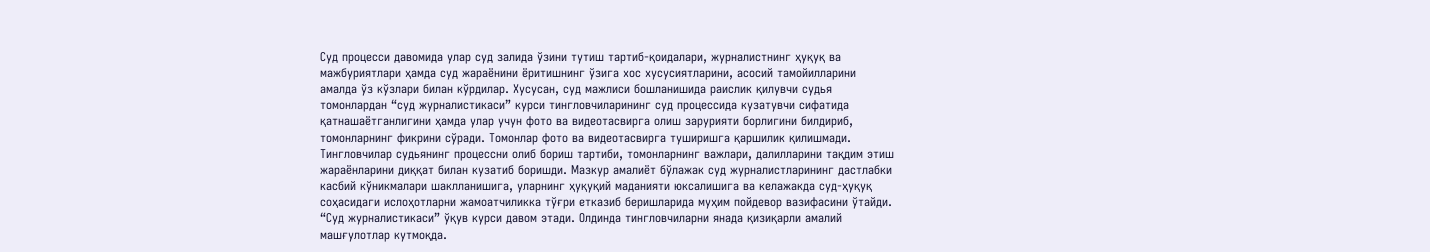Суд процесси давомида улар суд залида ўзини тутиш тартиб-қоидалари, журналистнинг ҳуқуқ ва мажбуриятлари ҳамда суд жараёнини ёритишнинг ўзига хос хусусиятларини, асосий тамойилларини амалда ўз кўзлари билан кўрдилар. Хусусан, суд мажлиси бошланишида раислик қилувчи судья томонлардан “суд журналистикаси” курси тингловчиларининг суд процессида кузатувчи сифатида қатнашаётганлигини ҳамда улар учун фото ва видеотасвирга олиш зарурияти борлигини билдириб, томонларнинг фикрини сўради. Томонлар фото ва видеотасвирга туширишга қаршилик қилишмади. Тингловчилар судьянинг процессни олиб бориш тартиби, томонларнинг важлари, далилларини тақдим этиш жараёнларини диққат билан кузатиб боришди. Мазкур амалиёт бўлажак суд журналистларининг дастлабки касбий кўникмалари шаклланишига, уларнинг ҳуқуқий маданияти юксалишига ва келажакда суд-ҳуқуқ соҳасидаги ислоҳотларни жамоатчиликка тўғри етказиб беришларида муҳим пойдевор вазифасини ўтайди. “Суд журналистикаси” ўқув курси давом этади. Олдинда тингловчиларни янада қизиқарли амалий машғулотлар кутмоқда.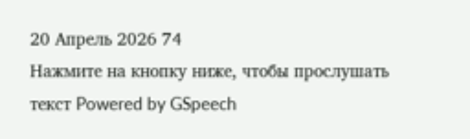20 Апрель 2026 74
Нажмите на кнопку ниже, чтобы прослушать текст Powered by GSpeech